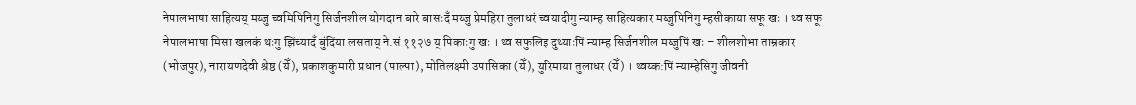नेपालभाषा साहित्यय् मय्जु च्वमिपिनिगु सिर्जनशील योगदान बारे बासःदँ मय्जु प्रेमहिरा तुलाधरं च्वयादीगु न्याम्ह साहित्यकार मय्जुपिनिगु म्हसीकाया सफू खः । थ्व सफू नेपालभाषा मिसा खलकं थःगु झिंच्यादँ बुंदिंया लसताय् ने.सं ११२७ य् पिकाःगु खः । थ्व सफुलिइ दुथ्याःपिं न्याम्ह सिर्जनशील मय्जुपिं खः – शीलशोभा ताम्रकार (भोजपुर), नारायणदेवी श्रेष्ठ (येँ), प्रकाशकुमारी प्रधान (पाल्पा), मोतिलक्ष्मी उपासिका (येँ), युरिमाया तुलाधर (येँ) । थ्वय्क:पिं न्याम्हेसिगु जीवनी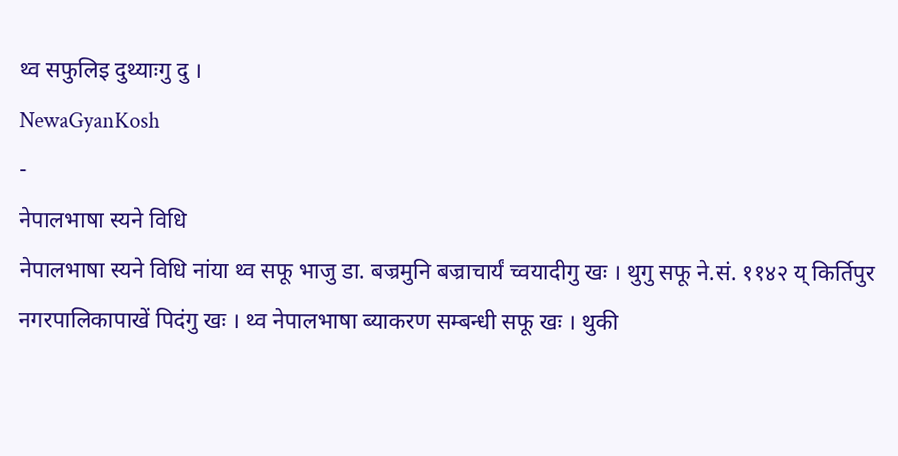थ्व सफुलिइ दुथ्याःगु दु ।
NewaGyanKosh
-
नेपालभाषा स्यने विधि
नेपालभाषा स्यने विधि नांया थ्व सफू भाजु डा. बज्रमुनि बज्राचार्यं च्वयादीगु खः । थुगु सफू ने.सं. ११४२ य् किर्तिपुर नगरपालिकापाखें पिदंगु खः । थ्व नेपालभाषा ब्याकरण सम्बन्धी सफू खः । थुकी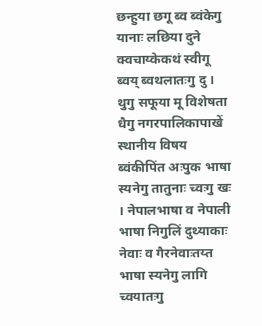छन्हुया छगू ब्व ब्वंकेगु यानाः लछिया दुने क्वचाय्केकथं स्वीगू ब्वय् ब्वथलातःगु दु । थुगु सफूया मू विशेषता धैगु नगरपालिकापाखें स्थानीय विषय ब्वंकीपिंत अःपुक भाषा स्यनेगु तातुनाः च्वःगु खः । नेपालभाषा व नेपाली भाषा निगुलिं दुथ्याकाः नेवाः व गैरनेवाःतय्त भाषा स्यनेगु लागि च्वयातःगु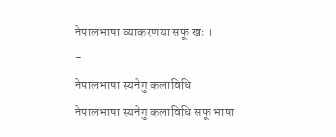नेपालभाषा व्याकरणया सफू खः ।
-
नेपालभाषा स्यनेगु कलाविधि
नेपालभाषा स्यनेगु कलाविधि सफू भाषा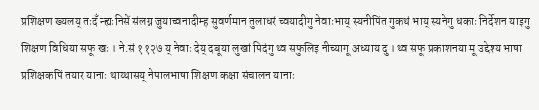प्रशिक्षण ख्यलय् तःदँ न्ह्यःनिसें संलग्न जुयाच्वनादीम्ह सुवर्णमान तुलाधरं च्वयादीगु नेवाःभाय् स्यनीपिंत गुकथं भाय् स्यनेगु धकाः निर्देशन याइगु शिक्षण विधिया सफू खः । ने.सं ११२७ य् नेवाः देय् दबूया लुखां पिदंगु थ्व सफुलिइ नीच्यागू अध्याय दु । थ्व सफू प्रकाशनया मू उद्देश्य भाषा प्रशिक्षकपिं तयार यानाः थाय्थासय् नेपालभाषा शिक्षण कक्षा संचालन यानाः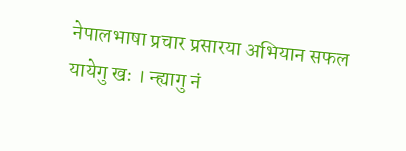नेपालभाषा प्रचार प्रसारया अभियान सफल यायेगु खः । न्ह्यागु नं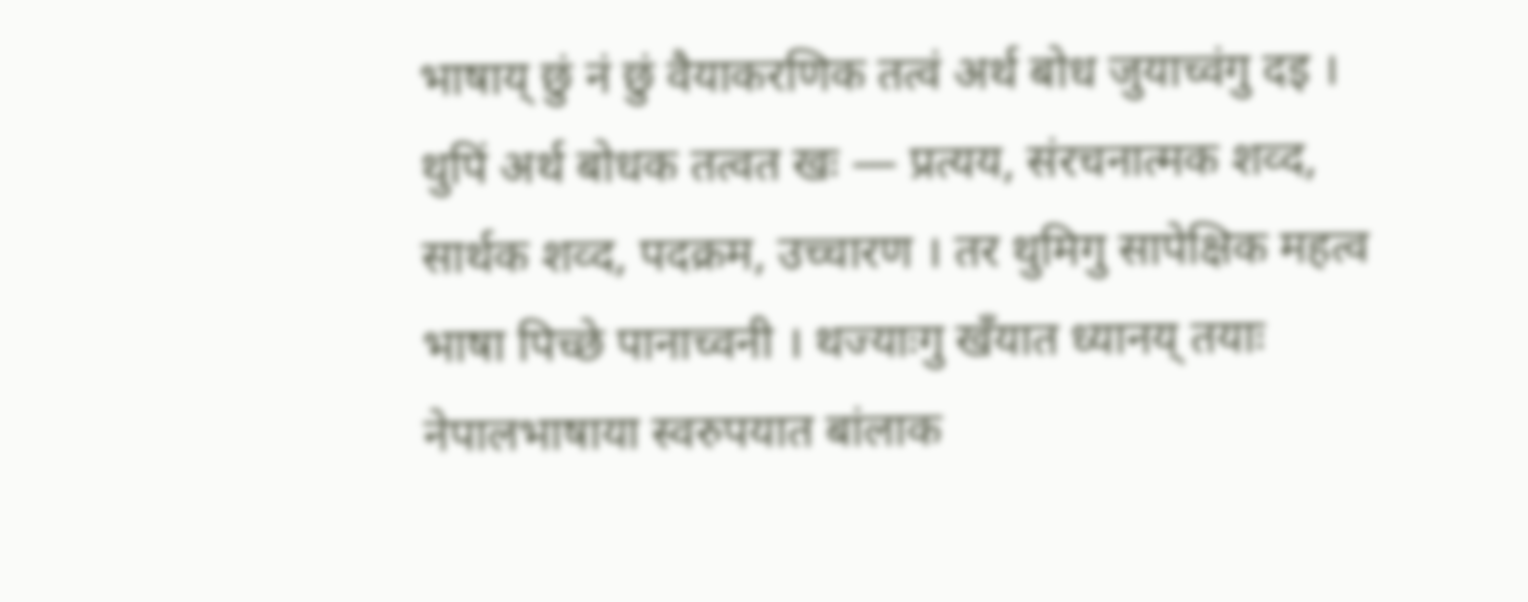भाषाय् छुं नं छुं वैयाकरणिक तत्वं अर्थ बोध जुयाच्वंगु दइ । थुपिं अर्थ बोधक तत्वत खः — प्रत्यय, संरचनात्मक शव्द, सार्थक शव्द, पदक्रम, उच्चारण । तर थुमिगु सापेक्षिक महत्व भाषा पिच्छे पानाच्वनी । थज्याःगु खँयात ध्यानय् तयाः नेपालभाषाया स्वरुपयात बांलाक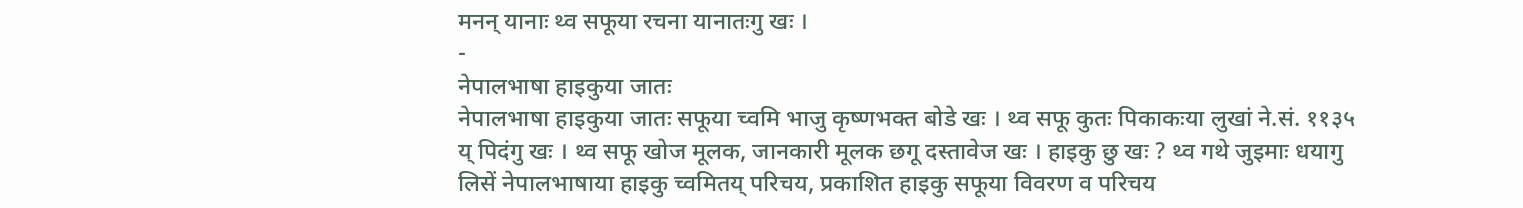मनन् यानाः थ्व सफूया रचना यानातःगु खः ।
-
नेपालभाषा हाइकुया जातः
नेपालभाषा हाइकुया जातः सफूया च्वमि भाजु कृष्णभक्त बोडे खः । थ्व सफू कुतः पिकाकःया लुखां ने.सं. ११३५ य् पिदंगु खः । थ्व सफू खोज मूलक, जानकारी मूलक छगू दस्तावेज खः । हाइकु छु खः ? थ्व गथे जुइमाः धयागु लिसें नेपालभाषाया हाइकु च्वमितय् परिचय, प्रकाशित हाइकु सफूया विवरण व परिचय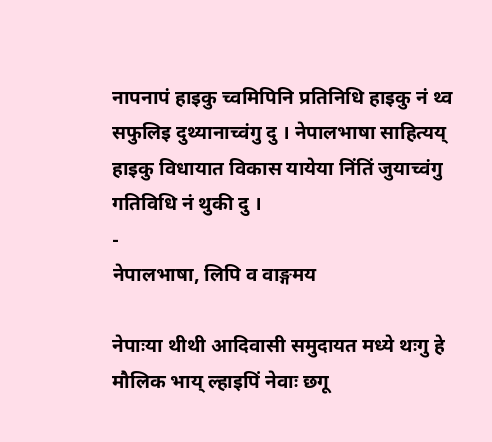नापनापं हाइकु च्वमिपिनि प्रतिनिधि हाइकु नं थ्व सफुलिइ दुथ्यानाच्वंगु दु । नेपालभाषा साहित्यय् हाइकु विधायात विकास यायेया निंतिं जुयाच्वंगु गतिविधि नं थुकी दु ।
-
नेपालभाषा, लिपि व वाङ्गमय

नेपाःया थीथी आदिवासी समुदायत मध्ये थःगु हे मौलिक भाय् ल्हाइपिं नेवाः छगू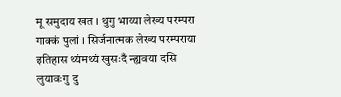मू समुदाय खत । थुगु भाय्या लेख्य परम्परा गाक्कं पुलां । सिर्जनात्मक लेख्य परम्पराया इतिहास थ्यंमथ्यं खुसःदँ न्ह्यवया दसि लुयावःगु दु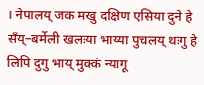। नेपालय् जक मखु दक्षिण एसिया दुने हे सँय्–बर्मेली खलःया भाय्या पुचलय् थःगु हे लिपि दुगु भाय् मुक्कं न्यागू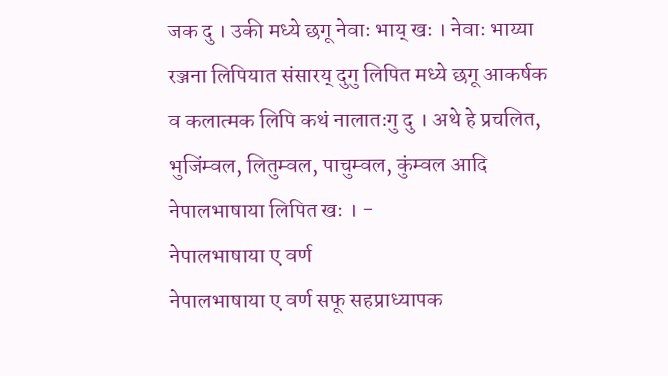जक दु । उकी मध्ये छगू नेवाः भाय् खः । नेवाः भाय्या रञ्जना लिपियात संसारय् दुगु लिपित मध्ये छगू आकर्षक व कलात्मक लिपि कथं नालातःगु दु । अथे हे प्रचलित, भुजिंम्वल, लितुम्वल, पाचुम्वल, कुंम्वल आदि नेपालभाषाया लिपित खः । -
नेपालभाषाया ए वर्ण
नेपालभाषाया ए वर्ण सफू सहप्राध्यापक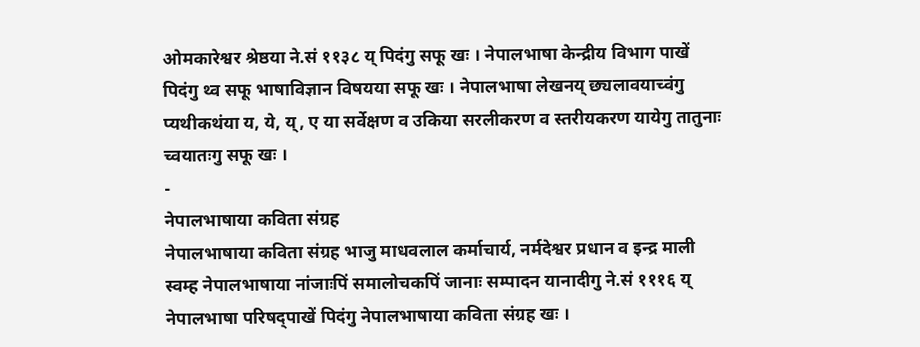ओमकारेश्वर श्रेष्ठया ने.सं ११३८ य् पिदंगु सफू खः । नेपालभाषा केन्द्रीय विभाग पाखें पिदंगु थ्व सफू भाषाविज्ञान विषयया सफू खः । नेपालभाषा लेखनय् छ्यलावयाच्वंगु प्यथीकथंया य, ये, य्, ए या सर्वेक्षण व उकिया सरलीकरण व स्तरीयकरण यायेगु तातुनाः च्वयातःगु सफू खः ।
-
नेपालभाषाया कविता संग्रह
नेपालभाषाया कविता संग्रह भाजु माधवलाल कर्माचार्य, नर्मदेश्वर प्रधान व इन्द्र माली स्वम्ह नेपालभाषाया नांजाःपिं समालोचकपिं जानाः सम्पादन यानादीगु ने.सं १११६ य् नेपालभाषा परिषद्पाखें पिदंगु नेपालभाषाया कविता संग्रह खः ।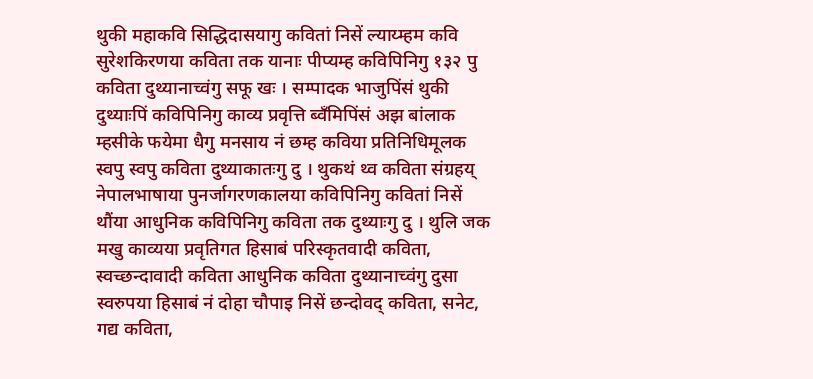थुकी महाकवि सिद्धिदासयागु कवितां निसें ल्याय्म्हम कवि सुरेशकिरणया कविता तक यानाः पीप्यम्ह कविपिनिगु १३२ पु कविता दुथ्यानाच्वंगु सफू खः । सम्पादक भाजुपिंसं थुकी दुथ्याःपिं कविपिनिगु काव्य प्रवृत्ति ब्वँमिपिंसं अझ बांलाक म्हसीके फयेमा धैगु मनसाय नं छम्ह कविया प्रतिनिधिमूलक स्वपु स्वपु कविता दुथ्याकातःगु दु । थुकथं थ्व कविता संग्रहय् नेपालभाषाया पुनर्जागरणकालया कविपिनिगु कवितां निसें थौंया आधुनिक कविपिनिगु कविता तक दुथ्याःगु दु । थुलि जक मखु काव्यया प्रवृतिगत हिसाबं परिस्कृतवादी कविता, स्वच्छन्दावादी कविता आधुनिक कविता दुथ्यानाच्वंगु दुसा स्वरुपया हिसाबं नं दोहा चौपाइ निसें छन्दोवद् कविता, सनेट, गद्य कविता,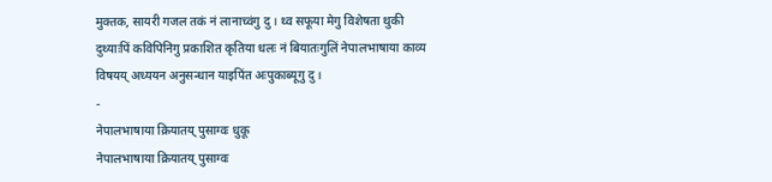मुक्तक, सायरी गजल तकं नं लानाच्वंगु दु । थ्व सफूया मेगु विशेषता थुकी दुथ्याःपिं कविपिनिगु प्रकाशित कृतिया धलः नं बियातःगुलिं नेपालभाषाया काव्य विषयय् अध्ययन अनुसन्धान याइपिंत अःपुकाब्यूगु दु ।
-
नेपालभाषाया क्रियातय् पुसाग्वः धुकू
नेपालभाषाया क्रियातय् पुसाग्वः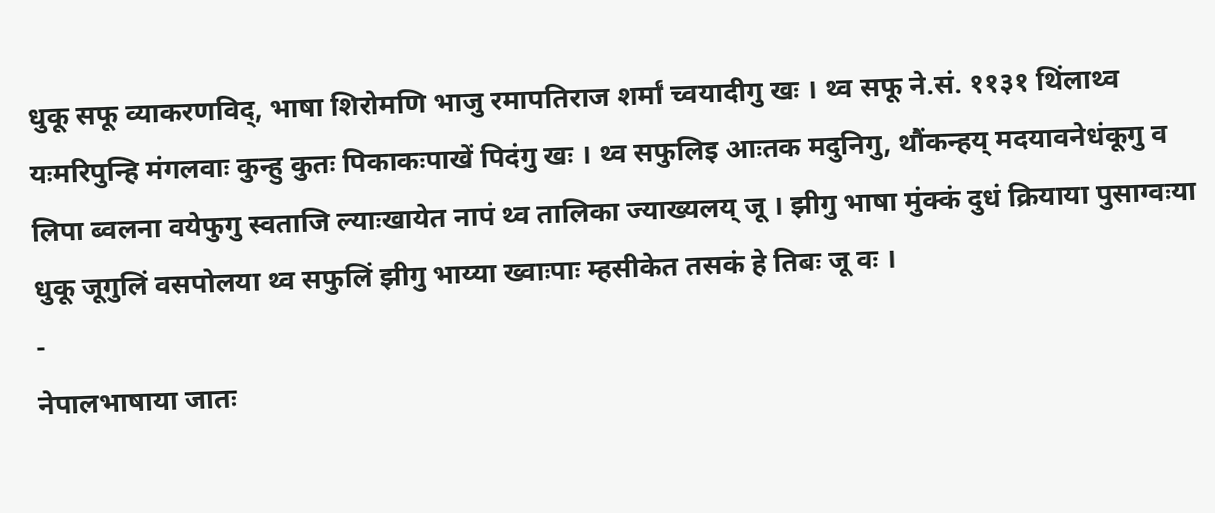धुकू सफू व्याकरणविद्, भाषा शिरोमणि भाजु रमापतिराज शर्मां च्वयादीगु खः । थ्व सफू ने.सं. ११३१ थिंलाथ्व यःमरिपुन्हि मंगलवाः कुन्हु कुतः पिकाकःपाखें पिदंगु खः । थ्व सफुलिइ आःतक मदुनिगु, थौंकन्हय् मदयावनेधंकूगु व लिपा ब्वलना वयेफुगु स्वताजि ल्याःखायेत नापं थ्व तालिका ज्याख्यलय् जू । झीगु भाषा मुंक्कं दुधं क्रियाया पुसाग्वःया धुकू जूगुलिं वसपोलया थ्व सफुलिं झीगु भाय्या ख्वाःपाः म्हसीकेत तसकं हे तिबः जू वः ।
-
नेपालभाषाया जातः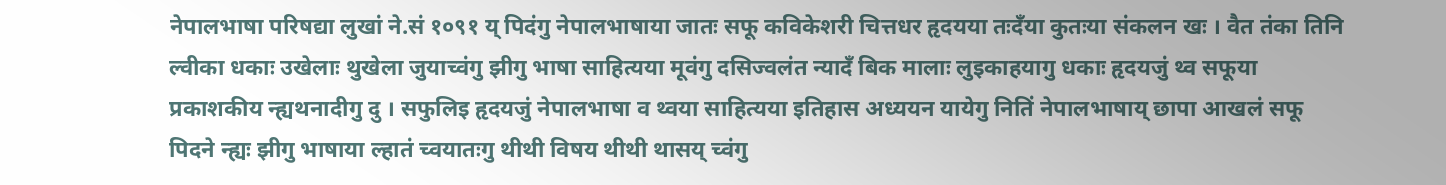नेपालभाषा परिषद्या लुखां ने.सं १०९१ य् पिदंगु नेपालभाषाया जातः सफू कविकेशरी चित्तधर हृदयया तःदँया कुतःया संकलन खः । वैत तंका तिनि ल्वीका धकाः उखेलाः थुखेला जुयाच्वंगु झीगु भाषा साहित्यया मूवंगु दसिज्वलंत न्यादँ बिक मालाः लुइकाहयागु धकाः हृदयजुं थ्व सफूया प्रकाशकीय न्ह्यथनादीगु दु । सफुलिइ हृदयजुं नेपालभाषा व थ्वया साहित्यया इतिहास अध्ययन यायेगु नितिं नेपालभाषाय् छापा आखलं सफू पिदने न्ह्यः झीगु भाषाया ल्हातं च्वयातःगु थीथी विषय थीथी थासय् च्वंगु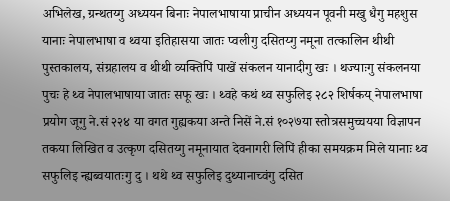अभिलेख, ग्रन्थतय्गु अध्ययन बिनाः नेपालभाषाया प्राचीन अध्ययन पूवनी मखु धैगु महशुस यानाः नेपालभाषा व थ्वया इतिहासया जातः प्वलीगु दसितय्गु नमूना तत्कालिन थीथी पुस्तकालय, संग्रहालय व थीथी व्यक्तिपिं पाखें संकलन यानादीगु खः । थज्याःगु संकलनया पुचः हे थ्व नेपालभाषाया जातः सफू खः । थ्वहे कथं थ्व सफुलिइ २८२ शिर्षकय् नेपालभाषा प्रयोग जूगु ने.सं २२४ या वगत गुह्यकया अन्ते निसें ने.सं १०२७या स्तोत्रसमुच्चयया विज्ञापन तकया लिखित व उत्कृण दसितय्गु नमूनायात देवनागरी लिपिं हीका समयक्रम मिले यानाः थ्व सफुलिइ न्ह्यब्वयातःगु दु । थथे थ्व सफुलिइ दुथ्यानाच्वंगु दसित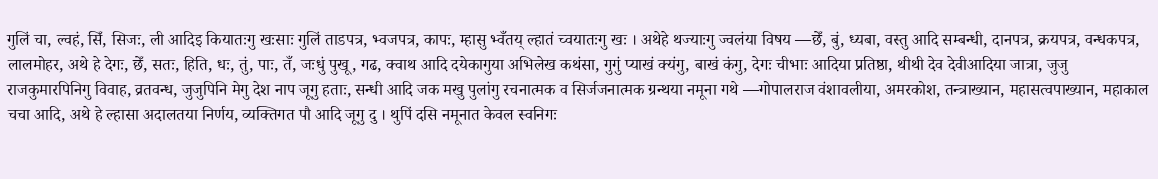गुलिं चा, ल्वहं, सिँ, सिजः, ली आदिइ कियातःगु खःसाः गुलिं ताडपत्र, भ्वजपत्र, कापः, म्हासु भ्वँतय् ल्हातं च्वयातःगु खः । अथेहे थज्याःगु ज्वलंया विषय —छेँ, बुं, ध्यबा, वस्तु आदि सम्बन्धी, दानपत्र, क्रयपत्र, वन्धकपत्र, लालमोहर, अथे हे देगः, छेँ, सतः, हिति, धः, तुं, पाः, तँ, जःधुं पुखू, गढ, क्वाथ आदि दयेकागुया अभिलेख कथंसा, गुगुं प्याखं क्यंगु, बाखं कंगु, देगः चीभाः आदिया प्रतिष्ठा, थीथी देव देवीआदिया जात्रा, जुजु राजकुमारपिनिगु विवाह, व्रतवन्ध, जुजुपिनि मेगु देश नाप जूगु हताः, सन्धी आदि जक मखु पुलांगु रचनात्मक व सिर्जजनात्मक ग्रन्थया नमूना गथे —गोपालराज वंशावलीया, अमरकोश, तन्त्राख्यान, महासत्वपाख्यान, महाकाल चचा आदि, अथे हे ल्हासा अदालतया निर्णय, व्यक्तिगत पौ आदि जूगु दु । थुपिं दसि नमूनात केवल स्वनिगः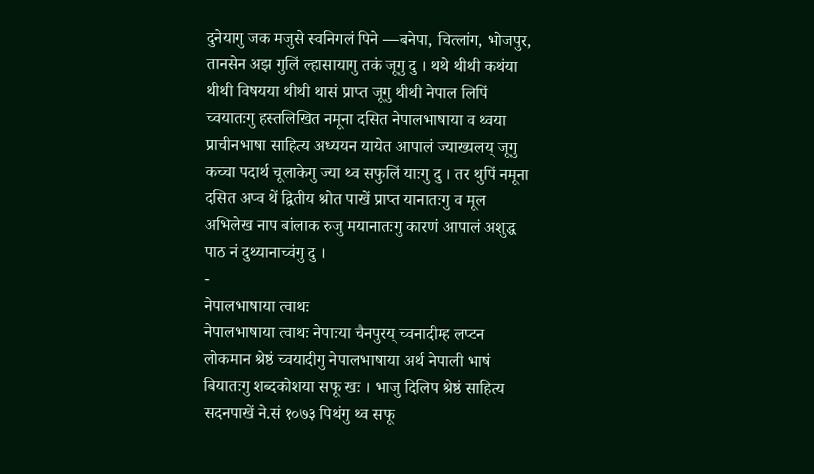दुनेयागु जक मजुसे स्वनिगलं पिने —बनेपा, चित्लांग, भोजपुर, तानसेन अझ गुलिं ल्हासायागु तकं जूगु दु । थथे थीथी कथंया थीथी विषयया थीथी थासं प्राप्त जूगु थीथी नेपाल लिपिं च्वयातःगु हस्तलिखित नमूना दसित नेपालभाषाया व थ्वया प्राचीनभाषा साहित्य अध्ययन यायेत आपालं ज्याख्यलय् जूगु कच्चा पदार्थ चूलाकेगु ज्या थ्व सफुलिं याःगु दु । तर थुपिं नमूना दसित अप्व थें द्वितीय श्रोत पाखें प्राप्त यानातःगु व मूल अभिलेख नाप बांलाक रुजु मयानातःगु कारणं आपालं अशुद्ध पाठ नं दुथ्यानाच्वंगु दु ।
-
नेपालभाषाया त्वाथः
नेपालभाषाया त्वाथः नेपाःया चैनपुरय् च्वनादीम्ह लप्टन लोकमान श्रेष्ठं च्वयादीगु नेपालभाषाया अर्थ नेपाली भाषं बियातःगु शब्दकोशया सफू खः । भाजु दिलिप श्रेष्ठं साहित्य सदनपाखें ने.सं १०७३ पिथंगु थ्व सफू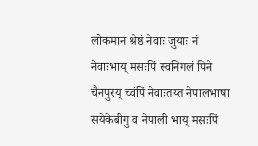लोकमान श्रेष्ठं नेवाः जुयाः नं नेवाःभाय् मसःपिं स्वनिगलं पिने चैनपुरय् च्वंपिं नेवाःतय्त नेपालभाषा सयेकेबीगु व नेपाली भाय् मसःपिं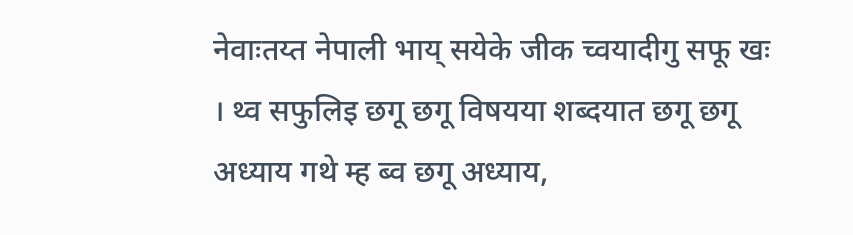नेवाःतय्त नेपाली भाय् सयेके जीक च्वयादीगु सफू खः । थ्व सफुलिइ छगू छगू विषयया शब्दयात छगू छगू अध्याय गथे म्ह ब्व छगू अध्याय,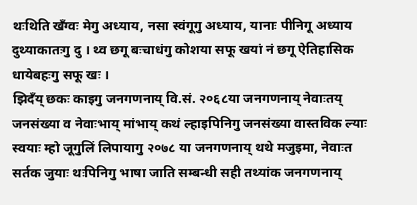थःथिति खँग्वः मेगु अध्याय, नसा स्वंगूगु अध्याय, यानाः पीनिगू अध्याय दुथ्याकातःगु दु । थ्व छगू बःचाधंगु कोशया सफू खयां नं छगू ऐतिहासिक धायेबहःगु सफू खः ।
झिदँय् छकः काइगु जनगणनाय् वि.सं. २०६८या जनगणनाय् नेवाःतय् जनसंख्या व नेवाःभाय् मांभाय् कथं ल्हाइपिनिगु जनसंख्या वास्तविक ल्याः स्वयाः म्हो जूगुलिं लिपायागु २०७८ या जनगणनाय् थथे मजुइमा, नेवाःत सर्तक जुयाः थःपिनिगु भाषा जाति सम्बन्धी सही तथ्यांक जनगणनाय्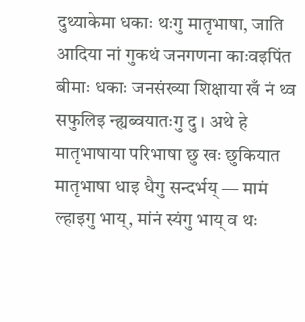दुथ्याकेमा धकाः थःगु मातृभाषा, जाति आदिया नां गुकथं जनगणना काःवइपिंत बीमाः धकाः जनसंख्या शिक्षाया खँ नं थ्व सफुलिइ न्ह्यब्वयातःगु दु । अथे हे मातृभाषाया परिभाषा छु खः छुकियात मातृभाषा धाइ धैगु सन्दर्भय् — मामं ल्हाइगु भाय्, मांनं स्यंगु भाय् व थः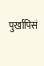पुर्खापिसं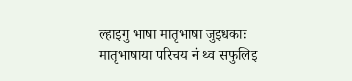ल्हाइगु भाषा मातृभाषा जुइधकाः मातृभाषाया परिचय नं थ्व सफुलिइ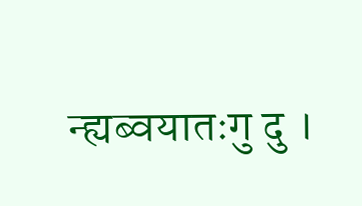न्ह्यब्वयातःगु दु ।